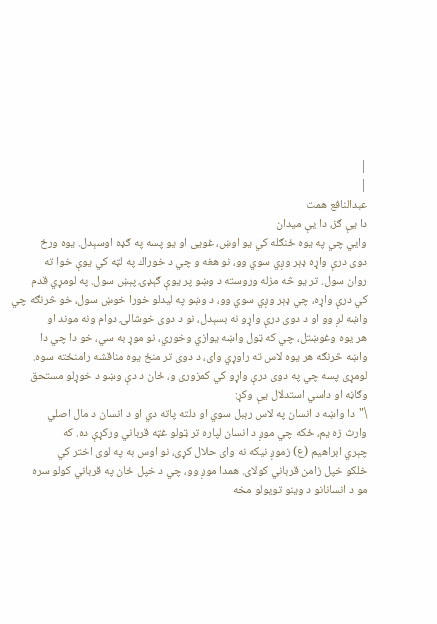|
|
عبدالنافع همت
دا يې ګز، دا يې ميدان
وايي چي په يوه ځنګله كي يو اوښ، غويى او يو پسه په ګډه اوسېدل. يوه ورځ
دوى درې واړه ډېر وږي سوي وو، نو هغه و چي د خوراك په لټه كي يوې خوا ته
روان سول. تر يو څه مزله وروسته د وښو پر يوې ګېډۍ پېښ سول. په لومړي قدم
كي درې واړه، چي ډېر وږي سوي وو، د وښو په ليدلو خورا خوښ سول، خو څرنګه چي
واښه لږ وو او د دوى درې واړو نه بسېدل، نو د دوى خوشالۍ دوام ونه موند او
هر يوه وغوښتل، چي كه ټول واښه يوازي وخوري، نو موړ به سي، خو دا چي دا
واښه څرنګه هر يوه لاس ته راوړي واى، د دوى تر منځ يوه مناقشه رامنځته سوه.
لومړى پسه چي په دوى درې واړو كي كمزورى و، ځان د دې وښو د خوړلو مستحق
وګاڼه او داسي استدلال يې وكړ:
\"دا واښه د انسان په لاس رېبل سوي او دلته پاته دي او د انسان د مال اصلي
وارث زه يم، ځكه چي موږ د انسان لپاره تر ټولو غټه قرباني وركړې ده. كه
چېري ابراهيم (ع) زموږ نيكه نه واى حلال كړى، نو اوس به په لوى اختر كي
خلكو خپل زامن قرباني كولاى. همدا موږ وو، چي د خپل ځان په قرباني كولو سره
مو د انسانانو د وينو تويولو مخه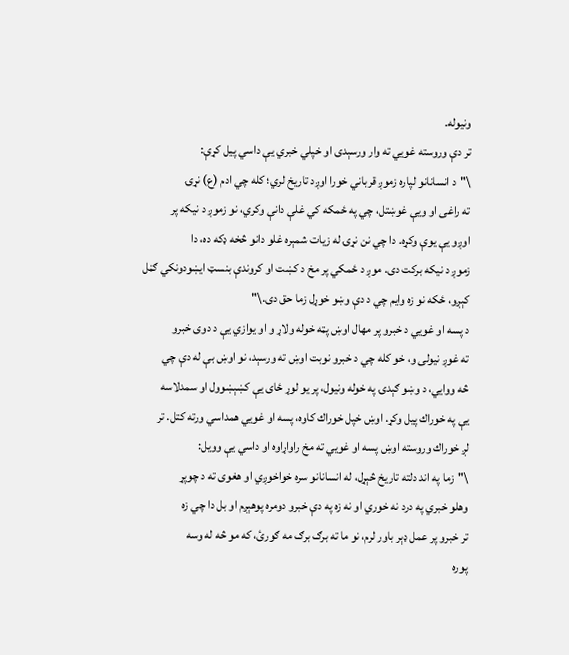ونيوله.
تر دې وروسته غويي ته وار ورسېدى او خپلي خبري يې داسي پيل كړې:
\"د انسانانو لپاره زموږ قرباني خورا اوږد تاريخ لري؛ كله چي ادم (ع) نړۍ
ته راغى او ويې غوښتل، چي په ځمكه كي غلې دانې وكري، نو زموږ د نيكه پر
اوږو يې يوې وكړه. دا چي نن نړۍ له زيات شمېره غلو دانو څخه ډكه ده، دا
زموږ د نيكه بركت دى. موږ د ځمكي پر مخ د كښت او كروندې بنسټ ايښودونكي ګڼل
كېږو، ځكه نو زه وايم چي د دې وښو خوړل زما حق دى.\"
د پسه او غويي د خبرو پر مهال اوښ پټه خوله ولاړ و او يوازي يې د دوى خبرو
ته غوږ نيولى و، خو كله چي د خبرو نوبت اوښ ته ورسېد، نو اوښ بې له دې چي
څه ووايي، د وښو ګېدۍ په خوله ونيول، پر يو لوړ ځاى يې كښېښوول او سمدلاسه
يې په خوراك پيل وكړ. اوښ خپل خوراك كاوه، پسه او غويي همداسي ورته كتل. تر
لږ خوراك وروسته اوښ پسه او غويي ته مخ راواړاوه او داسي يې وويل:
\"زما په اند دلته تاريخ څېړل، له انسانانو سره خواخوږي او هغوى ته د چوپړ
وهلو خبري په درد نه خوري او نه زه په دې خبرو دومره پوهېږم او بل دا چي زه
تر خبرو پر عمل ډېر باور لرم، نو ما ته برګ برګ مه ګورئ، كه مو څه له وسه
پوره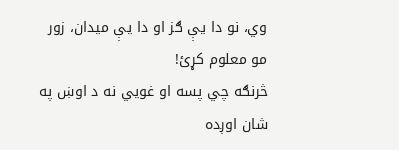وي، نو دا يې ګز او دا يې ميدان، زور مو معلوم كړئ!
څرنګه چي پسه او غويي نه د اوښ په شان اوږده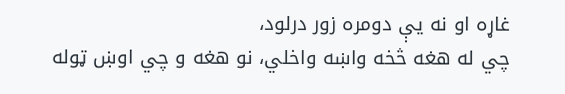غاړه او نه يې دومره زور درلود،
چي له هغه څخه واښه واخلي، نو هغه و چي اوښ ټوله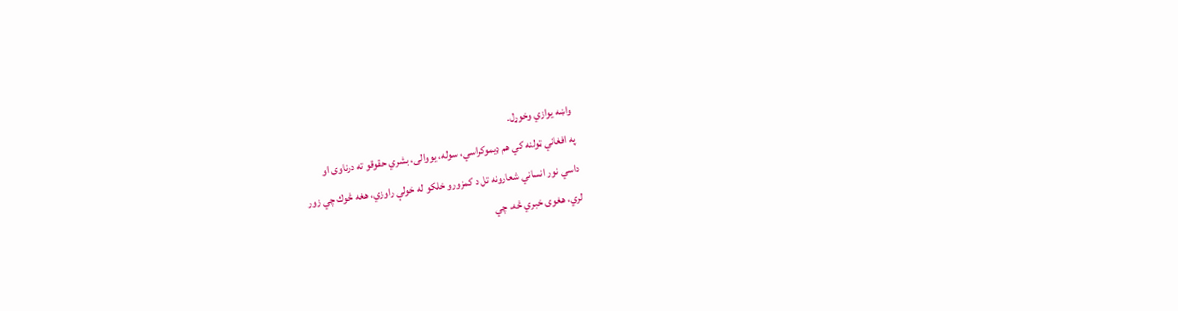واښه يوازي وخوړل.
په افغاني ټولنه كي هم ډيموكراسي، سوله، يووالى، بشري حقوقو ته درناوى او
داسي نور انساني شعارونه تل د كمزورو خلكو له خولې راوزي، هغه څوك چي زور
لري، هغوى خبري څه، چي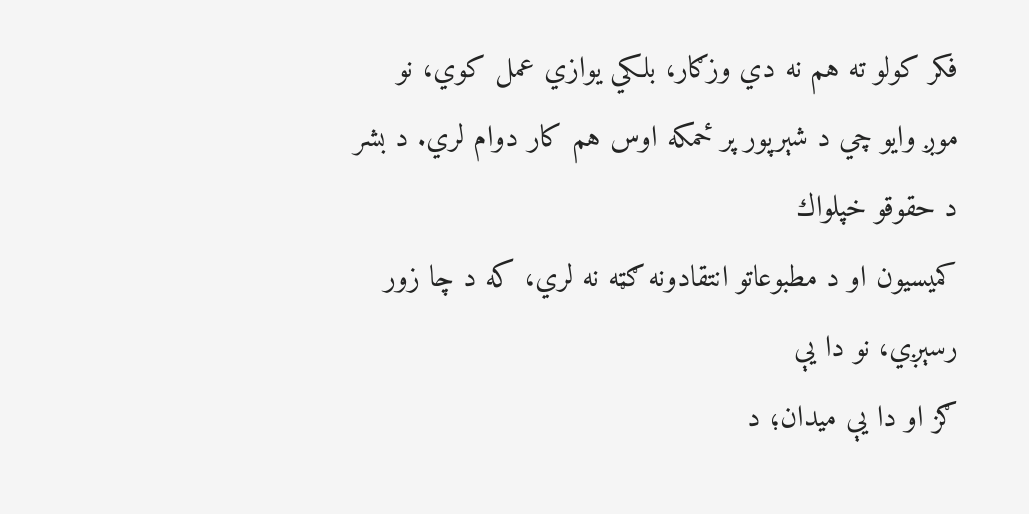فكر كولو ته هم نه دي وزګار، بلكي يوازي عمل كوي، نو
موږ وايو چي د شېرپور پر ځمكه اوس هم كار دوام لري. د بشر د حقوقو خپلواك
كميسيون او د مطبوعاتو انتقادونه ګټه نه لري، كه د چا زور رسېږي، نو دا يې
ګز او دا يې ميدان؛ د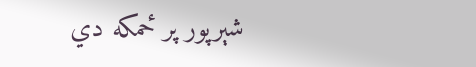شېرپور پر ځمكه دي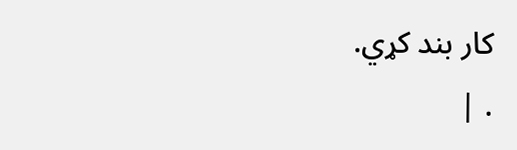كار بند كړي.
. |